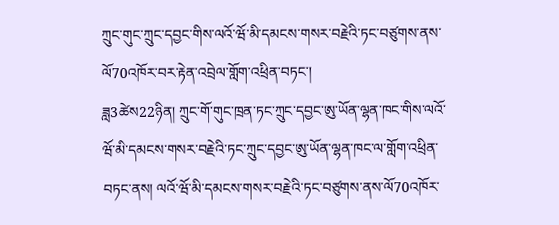ཀྲུང་གུང་ཀྲུང་དབྱང་གིས་ལའོ་ཝོ་མི་དམངས་གསར་བརྗེའི་ཏང་བཙུགས་ནས་ལོ70འཁོར་བར་རྟེན་འབྲེལ་གློག་འཕྲིན་བཏང་།
ཟླ3ཚེས22ཉིན། ཀྲུང་གོ་གུང་ཁྲན་ཏང་ཀྲུང་དབྱང་ཨུ་ཡོན་ལྷན་ཁང་གིས་ལའོ་ཝོ་མི་དམངས་གསར་བརྗེའི་ཏང་ཀྲུང་དབྱང་ཨུ་ཡོན་ལྷན་ཁང་ལ་གློག་འཕྲིན་བཏང་ནས། ལའོ་ཝོ་མི་དམངས་གསར་བརྗེའི་ཏང་བཙུགས་ནས་ལོ70འཁོར་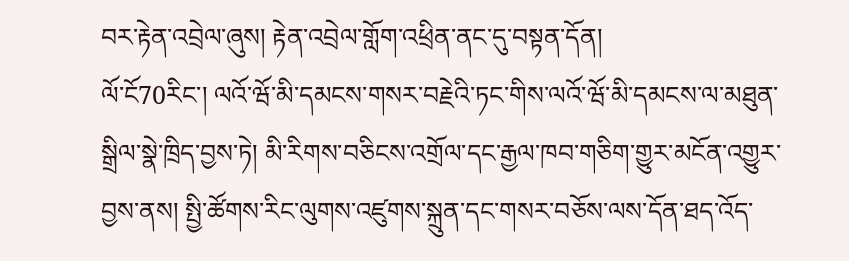བར་རྟེན་འབྲེལ་ཞུས། རྟེན་འབྲེལ་གློག་འཕྲིན་ནང་དུ་བསྟན་དོན།
ལོ་ངོ70རིང་། ལའོ་ཝོ་མི་དམངས་གསར་བརྗེའི་ཏང་གིས་ལའོ་ཝོ་མི་དམངས་ལ་མཐུན་སྒྲིལ་སྣེ་ཁྲིད་བྱས་ཏེ། མི་རིགས་བཅིངས་འགྲོལ་དང་རྒྱལ་ཁབ་གཅིག་གྱུར་མངོན་འགྱུར་བྱས་ནས། སྤྱི་ཚོགས་རིང་ལུགས་འཛུགས་སྐྲུན་དང་གསར་བཅོས་ལས་དོན་ཐད་འོད་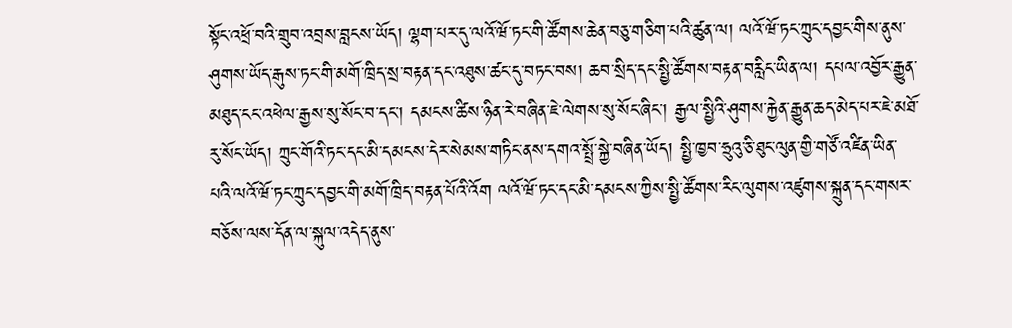སྟོང་འཕྲོ་བའི་གྲུབ་འབྲས་བླངས་ཡོད། ལྷག་པར་དུ་ལའོ་ཝོ་ཏང་གི་ཚོགས་ཆེན་བཅུ་གཅིག་པའི་ཚུན་ལ། ལའོ་ཝོ་ཏང་ཀྲུང་དབྱང་གིས་ནུས་ཤུགས་ཡོད་རྒུས་ཏང་གི་མགོ་ཁྲིད་སྲ་བརྟན་དང་འཐུས་ཚང་དུ་བཏང་བས། ཆབ་སྲིད་དང་སྤྱི་ཚོགས་བརྟན་བརླིང་ཡིན་ལ། དཔལ་འབྱོར་རྒྱུན་མཐུད་ངང་འཕེལ་རྒྱས་སུ་སོང་བ་དང་། དམངས་ཚིས་ཉིན་རེ་བཞིན་ཇེ་ལེགས་སུ་སོང་ཞིང་། རྒྱལ་སྤྱིའི་ཤུགས་རྐྱེན་རྒྱུན་ཆད་མེད་པར་ཇེ་མཐོ་རུ་སོང་ཡོད། ཀྲུང་གོའི་ཏང་དང་མི་དམངས་དེར་སེམས་གཏིང་ནས་དགའ་སྤྲོ་སྐྱེ་བཞིན་ཡོད། སྤྱི་ཁྱབ་ཧྲུའུ་ཅི་ཐུང་ལུན་གྱི་གཙོ་འཛིན་ཡིན་པའི་ལའོ་ཝོ་ཏང་ཀྲུང་དབྱང་གི་མགོ་ཁྲིད་བརྟན་པོའི་འོག ལའོ་ཝོ་ཏང་དང་མི་དམངས་ཀྱིས་སྤྱི་ཚོགས་རིང་ལུགས་འཛུགས་སྐྲུན་དང་གསར་བཅོས་ལས་དོན་ལ་སྐུལ་འདེད་ནུས་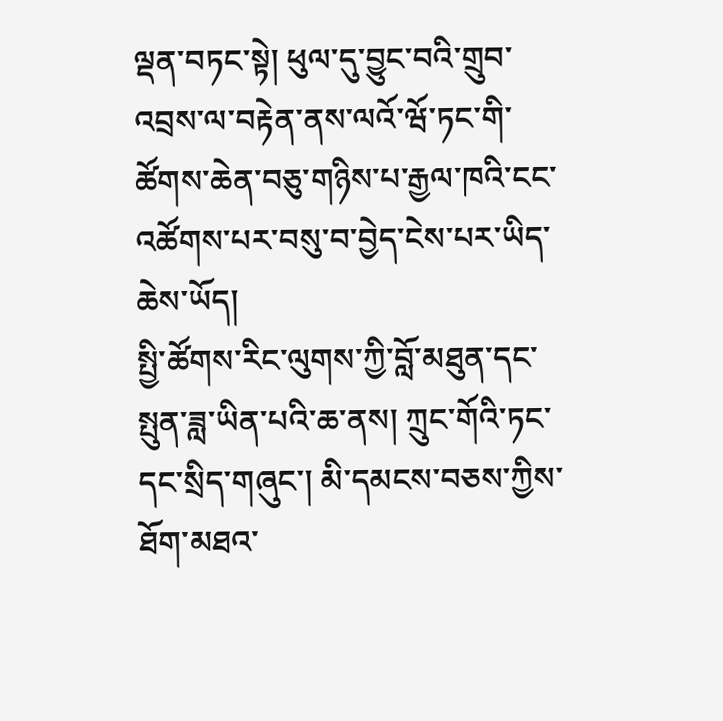ལྡན་བཏང་སྟེ། ཕུལ་དུ་བྱུང་བའི་གྲུབ་འབྲས་ལ་བརྟེན་ནས་ལའོ་ཝོ་ཏང་གི་ཚོགས་ཆེན་བཅུ་གཉིས་པ་རྒྱལ་ཁའི་ངང་འཚོགས་པར་བསུ་བ་བྱེད་ངེས་པར་ཡིད་ཆེས་ཡོད།
སྤྱི་ཚོགས་རིང་ལུགས་ཀྱི་བློ་མཐུན་དང་སྤུན་ཟླ་ཡིན་པའི་ཆ་ནས། ཀྲུང་གོའི་ཏང་དང་སྲིད་གཞུང་། མི་དམངས་བཅས་ཀྱིས་ཐོག་མཐའ་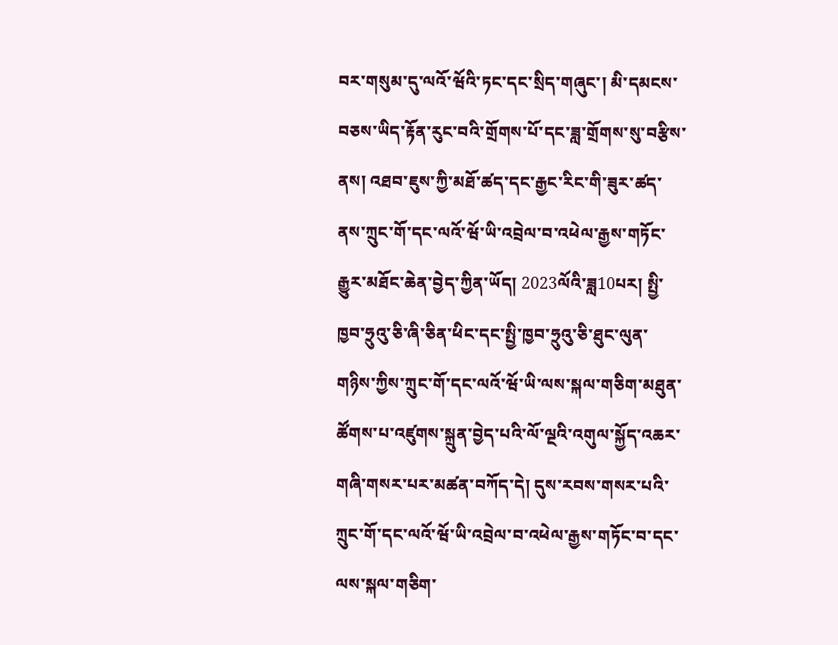བར་གསུམ་དུ་ལའོ་ཝོའི་ཏང་དང་སྲིད་གཞུང་། མི་དམངས་བཅས་ཡིད་རྟོན་རུང་བའི་གྲོགས་པོ་དང་ཟླ་གྲོགས་སུ་བརྩིས་ནས། འཐབ་ཇུས་ཀྱི་མཐོ་ཚད་དང་རྒྱང་རིང་གི་ཟུར་ཚད་ནས་ཀྲུང་གོ་དང་ལའོ་ཝོ་ཡི་འབྲེལ་བ་འཕེལ་རྒྱས་གཏོང་རྒྱུར་མཐོང་ཆེན་བྱེད་ཀྱིན་ཡོད། 2023ལོའི་ཟླ10པར། སྤྱི་ཁྱབ་ཧྲུའུ་ཅི་ཞི་ཅིན་ཕིང་དང་སྤྱི་ཁྱབ་ཧྲུའུ་ཅི་ཐུང་ལུན་གཉིས་ཀྱིས་ཀྲུང་གོ་དང་ལའོ་ཝོ་ཡི་ལས་སྐལ་གཅིག་མཐུན་ཚོགས་པ་འཛུགས་སྐྲུན་བྱེད་པའི་ལོ་ལྔའི་འགུལ་སྐྱོད་འཆར་གཞི་གསར་པར་མཚན་བཀོད་དེ། དུས་རབས་གསར་པའི་ཀྲུང་གོ་དང་ལའོ་ཝོ་ཡི་འབྲེལ་བ་འཕེལ་རྒྱས་གཏོང་བ་དང་ལས་སྐལ་གཅིག་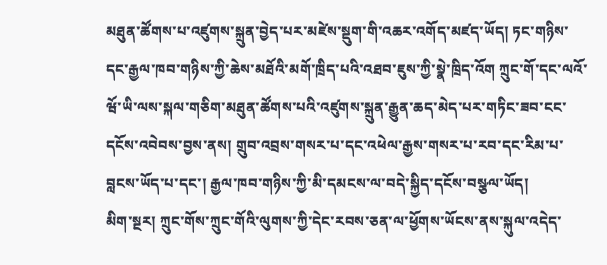མཐུན་ཚོགས་པ་འཛུགས་སྐྲུན་བྱེད་པར་མཛེས་སྡུག་གི་འཆར་འགོད་མཛད་ཡོད། ཏང་གཉིས་དང་རྒྱལ་ཁབ་གཉིས་ཀྱི་ཆེས་མཐོའི་མགོ་ཁྲིད་པའི་འཐབ་ཇུས་ཀྱི་སྣེ་ཁྲིད་འོག ཀྲུང་གོ་དང་ལའོ་ཝོ་ཡི་ལས་སྐལ་གཅིག་མཐུན་ཚོགས་པའི་འཛུགས་སྐྲུན་རྒྱུན་ཆད་མེད་པར་གཏིང་ཟབ་ངང་དངོས་འབེབས་བྱས་ནས། གྲུབ་འབྲས་གསར་པ་དང་འཕེལ་རྒྱས་གསར་པ་རབ་དང་རིམ་པ་བླངས་ཡོད་པ་དང་། རྒྱལ་ཁབ་གཉིས་ཀྱི་མི་དམངས་ལ་བདེ་སྐྱིད་དངོས་བསྩལ་ཡོད།
མིག་སྔར། ཀྲུང་གོས་ཀྲུང་གོའི་ལུགས་ཀྱི་དེང་རབས་ཅན་ལ་ཕྱོགས་ཡོངས་ནས་སྐུལ་འདེད་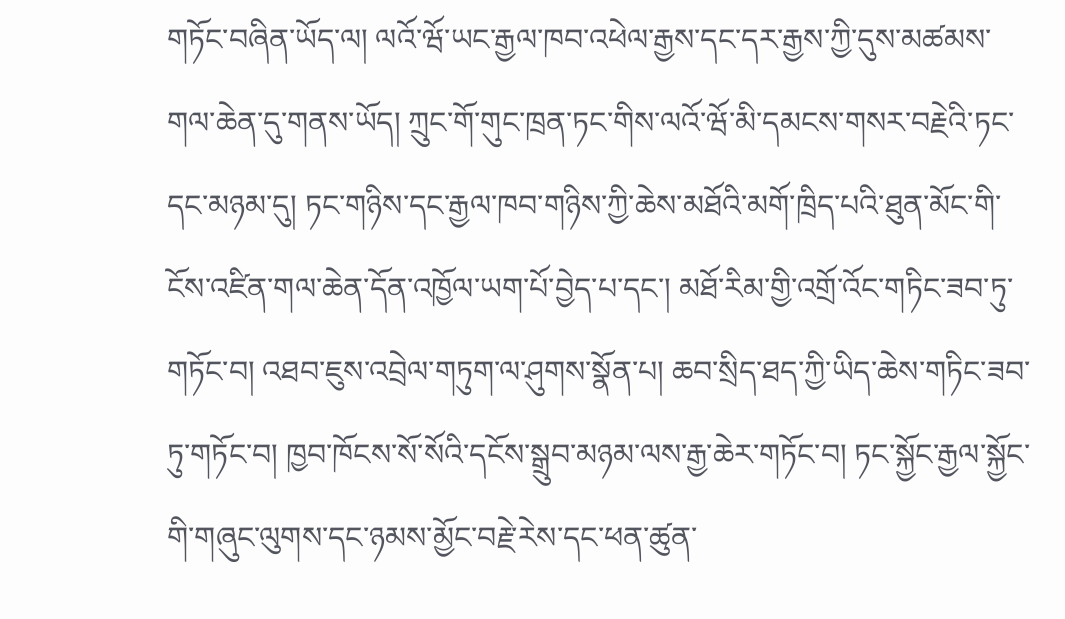གཏོང་བཞིན་ཡོད་ལ། ལའོ་ཝོ་ཡང་རྒྱལ་ཁབ་འཕེལ་རྒྱས་དང་དར་རྒྱས་ཀྱི་དུས་མཚམས་གལ་ཆེན་དུ་གནས་ཡོད། ཀྲུང་གོ་གུང་ཁྲན་ཏང་གིས་ལའོ་ཝོ་མི་དམངས་གསར་བརྗེའི་ཏང་དང་མཉམ་དུ། ཏང་གཉིས་དང་རྒྱལ་ཁབ་གཉིས་ཀྱི་ཆེས་མཐོའི་མགོ་ཁྲིད་པའི་ཐུན་མོང་གི་ངོས་འཛིན་གལ་ཆེན་དོན་འཁྱོལ་ཡག་པོ་བྱེད་པ་དང་། མཐོ་རིམ་གྱི་འགྲོ་འོང་གཏིང་ཟབ་ཏུ་གཏོང་བ། འཐབ་ཇུས་འབྲེལ་གཏུག་ལ་ཤུགས་སྣོན་པ། ཆབ་སྲིད་ཐད་ཀྱི་ཡིད་ཆེས་གཏིང་ཟབ་ཏུ་གཏོང་བ། ཁྱབ་ཁོངས་སོ་སོའི་དངོས་སྒྲུབ་མཉམ་ལས་རྒྱ་ཆེར་གཏོང་བ། ཏང་སྐྱོང་རྒྱལ་སྐྱོང་གི་གཞུང་ལུགས་དང་ཉམས་མྱོང་བརྗེ་རེས་དང་ཕན་ཚུན་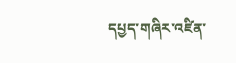དཔྱད་གཞིར་འཛིན་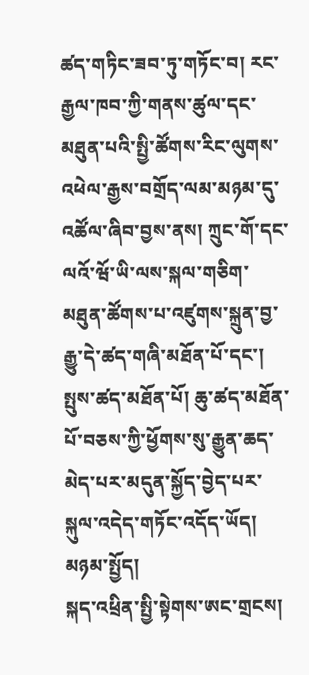ཚད་གཏིང་ཟབ་ཏུ་གཏོང་བ། རང་རྒྱལ་ཁབ་ཀྱི་གནས་ཚུལ་དང་མཐུན་པའི་སྤྱི་ཚོགས་རིང་ལུགས་འཕེལ་རྒྱས་བགྲོད་ལམ་མཉམ་དུ་འཚོལ་ཞིབ་བྱས་ནས། ཀྲུང་གོ་དང་ལའོ་ཝོ་ཡི་ལས་སྐལ་གཅིག་མཐུན་ཚོགས་པ་འཛུགས་སྐྲུན་བྱ་རྒྱུ་དེ་ཚད་གཞི་མཐོན་པོ་དང་། སྤུས་ཚད་མཐོན་པོ། ཆུ་ཚད་མཐོན་པོ་བཅས་ཀྱི་ཕྱོགས་སུ་རྒྱུན་ཆད་མེད་པར་མདུན་སྐྱོད་བྱེད་པར་སྐུལ་འདེད་གཏོང་འདོད་ཡོད།
མཉམ་སྤྱོད།
སྐད་འཕྲིན་སྤྱི་སྟེགས་ཨང་གྲངས།